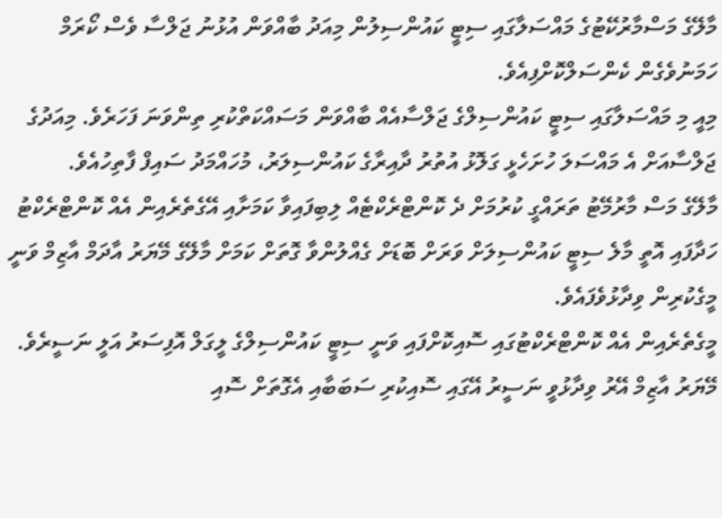މާލޭގެ މަސްމާރުކޭޓުގެ މައްސަލާގައި ސިޓީ ކައުންސިލުން މިއަދު ބާއްވަން އުޅުނު ޖަލްސާ ވެސް ކޯރަމް ހަމަނުވެގެން ކެންސަލްކޮށްފިއެވެ.
މިއީ މި މައްސަލާގައި ސިޓީ ކައުންސިލްގެ ޖަލްސާއެއް ބާއްވަން މަސައްކަތްކުރި ތިންވަނަ ފަހަރެވެ. މިއަދުގެ ޖަލްސާއަށް އެ މައްސަލަ ހުށަހެޅީ ގަލޮޅު އުތުރު ދާއިރާގެ ކައުންސިލަރު، މުހައްމަދު ސައިފް ފާތިހުއެވެ.
މާލޭގެ މަސް މާރުމޭޓު ތަރައްގީ ކުރުމަށް ދެ ކޮންޓްރެކްޓެއް ލިބިފައިވާ ކަމަށާއި އޭގެތެރެއިން އެއް ކޮންޓްރެކްޓު ހަދާފައި އޮތީ މާލެ ސިޓީ ކައުންސިލަށް ވަރަށް ބޮޑަށް ގެއްލުންވާ ގޮތަށް ކަމަށް މާލޭގެ މޭޔަރު އާދަމް އާޒިމް ވަނީ މީގެކުރިން ވިދާޅުވެފައެވެ.
މީގެތެރެއިން އެއް ކޮންޓްރެކްޓުގައި ސޮއިކޮށްފައި ވަނީ ސިޓީ ކައުންސިލްގެ ލީގަލް އޮފިސަރު އަލީ ނަސީރެވެ. މޭޔަރު އާޒިމް އޭރު ވިދާޅުވީ ނަސީރު އޭގައި ސޮއިކުރި ސަބަބާއި އެގޮތަށް ސޮއި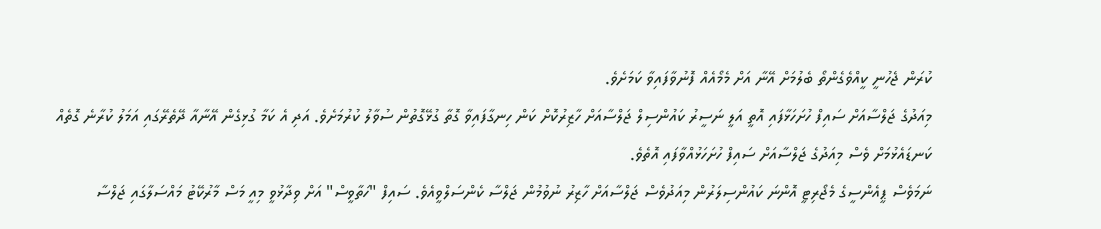ކުރަން ޖެހުނީ ކީއްވެގެންތޯ ބެލުމަށް އޭނާ އަށް މެމޯއެއް ފޮނުވާފައިވާ ކަމަށެވެ.
މިއަދުގެ ޖަލްސާއަށް ސައިފް ހުށަހަޅާފައި އޮތީ އަލީ ނަސީރު ކައުންސިލް ޖަލްސާއަށް ހާޒިރުކޮށް ކަން ހިނގާފައިވާ ގޮތާ ގުޅޭގޮތުން ސުވާލު ކުރުމަށެވެ. އަދި އެ ކަމާ ގުޅިގެން އޭނާއާ ދޭތެރޭގައި އަމަލު ކުރާނެ ގޮތެއް ކަނޑައެޅުމަށް ވެސް މިއަދުގެ ޖަލްސާއަށް ސައިފް ހުށަހަޅުއްވާފައި އޮތެވެ.
ނަމަވެސް ޕީއެންސީގެ މެޖޯރިޓީ އޮންނަ ކައުންސިލަރުން މިއަދުވެސް ޖަލްސާއަށް ހާޒިރު ނުވުމުން ޖަލްސާ ކެންސަލްވީއެވެ. ސައިފް "ހަތާވީސް" އަށް ވިދާޅުވީ މިއީ މަސް މާރުކޭޓު މައްސަލާގައި ޖަލްސާ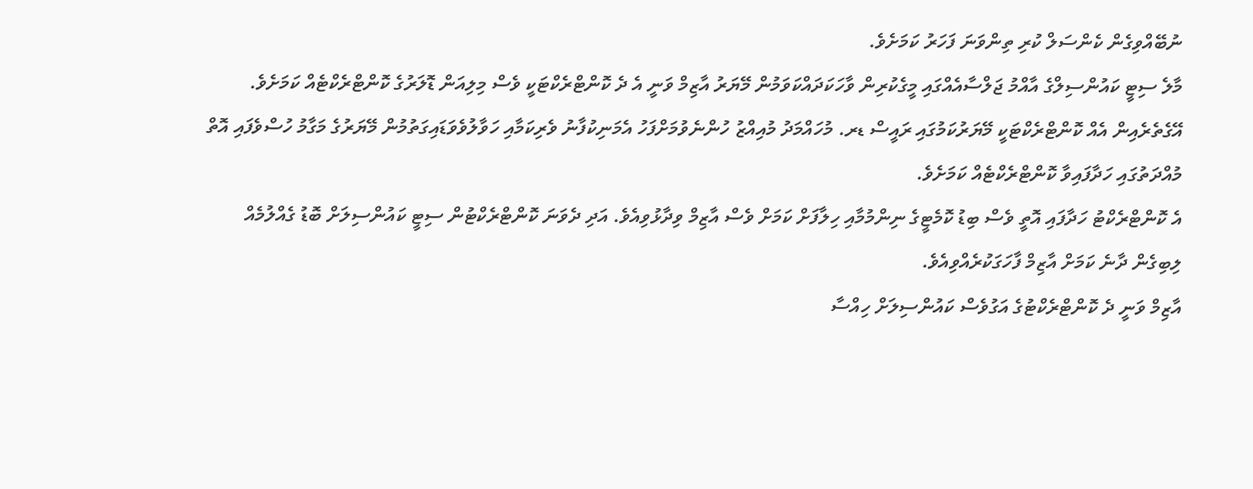ނުބޭއްވިގެން ކެންސަލް ކުރި ތިންވަނަ ފަހަރު ކަމަށެވެ.
މާލެ ސިޓީ ކައުންސިލްގެ އާއްމު ޖަލްސާއެއްގައި މީގެކުރިން ވާހަކަދައްކަވަމުން މޭޔަރު އާޒިމް ވަނީ އެ ދެ ކޮންޓްރެކްޓަކީ ވެސް މިލިއަން ޑޮލަރުގެ ކޮންޓްރެކްޓެއް ކަމަށެވެ. އޭގެތެރެއިން އެއް ކޮންޓްރެކްޓަކީ މޭޔަރުކަމުގައި ރައީސް ޑރ. މުހައްމަދު މުއިއްޒު ހުންނެވުމަށްފަހު އެމަނިކުފާނު ވެރިކަމާއި ހަވާލުވެވަޑައިގަތުމުން މޭޔަރުގެ މަގާމު ހުސްވެފައި އޮތް މުއްދަތުގައި ހަދާފައިވާ ކޮންޓްރެކްޓެއް ކަމަށެވެ.
އެ ކޮންޓްރެކްޓު ހަދާފައި އޮތީ ވެސް ބިޑު ކޮމެޓީގެ ނިންމުމާއި ހިލާފަށް ކަމަށް ވެސް އާޒިމް ވިދާޅުވިއެވެ. އަދި ދެވަނަ ކޮންޓްރެކްޓުން ސިޓީ ކައުންސިލަށް ބޮޑު ގެއްލުމެއް ލިބިގެން ދާނެ ކަމަށް އާޒިމް ފާހަގަކުރެއްވިއެވެ.
އާޒިމް ވަނީ ދެ ކޮންޓްރެކްޓުގެ އަގުވެސް ކައުންސިލަށް ހިއްސާ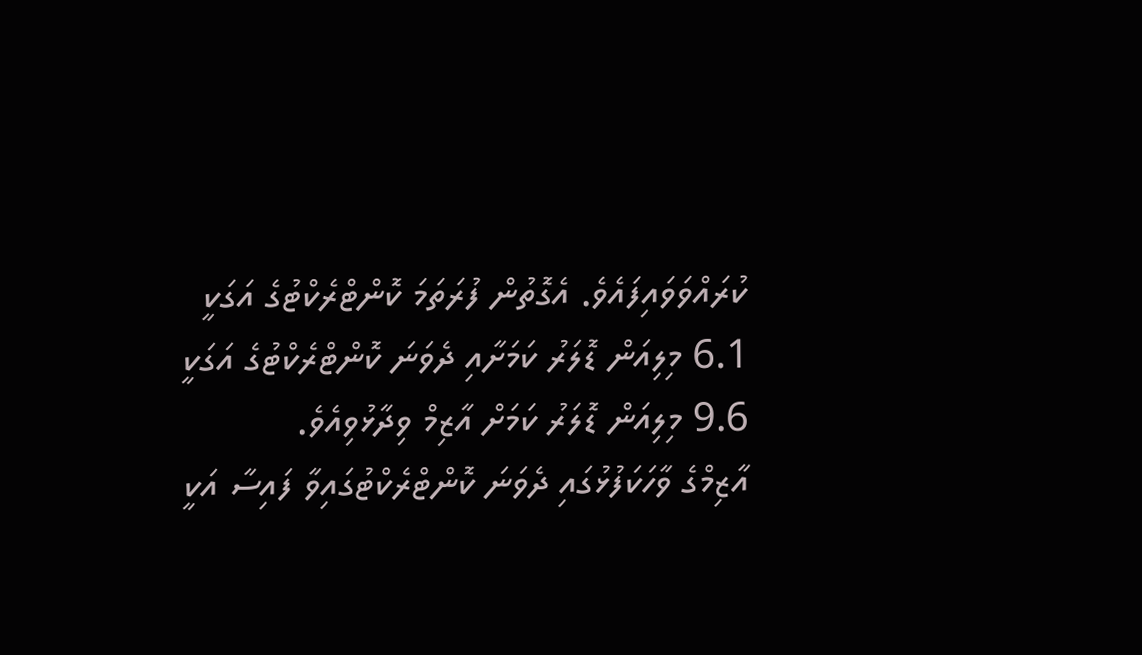ކުރައްވަވައިފައެވެ. އެގޮތުން ފުރަތަމަ ކޮންޓްރެކްޓުގެ އަގަކީ 6.1 މިލިއަން ޑޮލަރު ކަމަށާއި ދެވަނަ ކޮންޓްރެކްޓުގެ އަގަކީ 9.6 މިލިއަން ޑޮލަރު ކަމަށް އާޒިމް ވިދާޅުވިއެވެ.
އާޒިމްގެ ވާހަކަފުޅުގައި ދެވަނަ ކޮންޓްރެކްޓުގައިވާ ފައިސާ އަކީ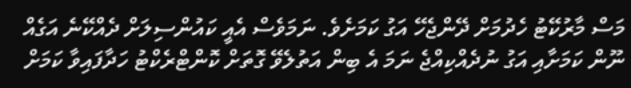މަސް މާރުކޭޓު ހެދުމަށް ދޭންޖެހޭ އަގު ކަމަށެވެ. ނަމަވެސް އެއީ ކައުންސިލަށް ދެއްކޭނެ އަގެއް ނޫން ކަމަށާއި އަގު ނުދެއްކިއްޖެ ނަމަ އެ ބިން އަތުލެވޭ ގޮތަށް ކޮންޓްރެކްޓު ހަދާފައިވާ ކަމަށް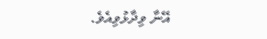އޭނާ ވިދާޅުވިއެވެ.